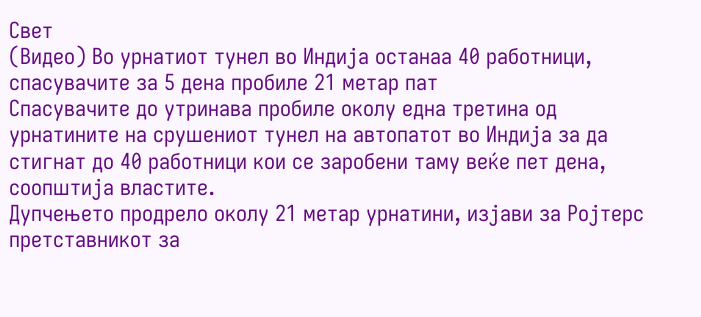Свет
(Видео) Во урнатиот тунел во Индија останаа 40 работници, спасувачите за 5 дена пробиле 21 метар пат
Спасувачите до утринава пробиле околу една третина од урнатините на срушениот тунел на автопатот во Индија за да стигнат до 40 работници кои се заробени таму веќе пет дена, соопштија властите.
Дупчењето продрело околу 21 метар урнатини, изјави за Ројтерс претставникот за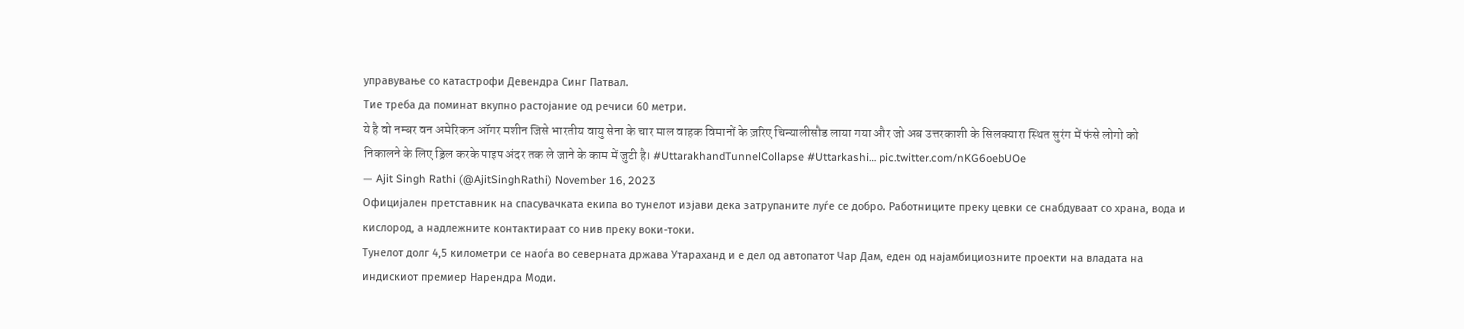управување со катастрофи Девендра Синг Патвал.
Тие треба да поминат вкупно растојание од речиси 60 метри.
ये है वो नम्बर वन अमेरिकन ऑगर मशीन जिसे भारतीय वायु सेना के चार माल वाहक विमानों के ज़रिए चिन्यालीसौड लाया गया और जो अब उत्तरकाशी के सिलक्यारा स्थित सुरंग में फंसे लोगो को निकालने के लिए ड्रिल करके पाइप अंदर तक ले जाने के काम में जुटी है। #UttarakhandTunnelCollapse #Uttarkashi… pic.twitter.com/nKG6oebUOe
— Ajit Singh Rathi (@AjitSinghRathi) November 16, 2023
Официјален претставник на спасувачката екипа во тунелот изјави дека затрупаните луѓе се добро. Работниците преку цевки се снабдуваат со храна, вода и кислород, а надлежните контактираат со нив преку воки-токи.
Тунелот долг 4,5 километри се наоѓа во северната држава Утараханд и е дел од автопатот Чар Дам, еден од најамбициозните проекти на владата на индискиот премиер Нарендра Моди.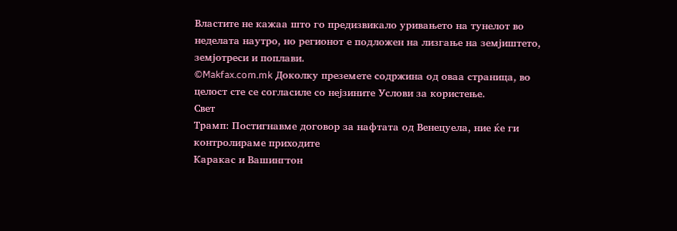Властите не кажаа што го предизвикало уривањето на тунелот во неделата наутро, но регионот е подложен на лизгање на земјиштето, земјотреси и поплави.
©Makfax.com.mk Доколку преземете содржина од оваа страница, во целост сте се согласиле со нејзините Услови за користење.
Свет
Трамп: Постигнавме договор за нафтата од Венецуела, ние ќе ги контролираме приходите
Каракас и Вашингтон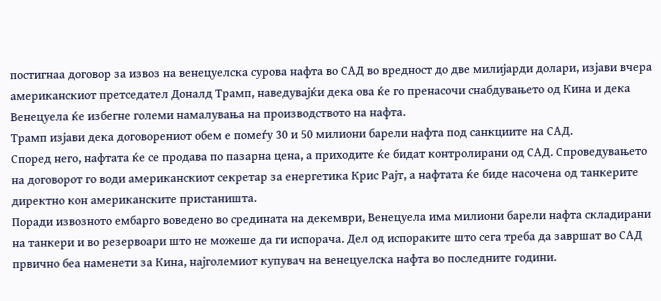постигнаа договор за извоз на венецуелска сурова нафта во САД во вредност до две милијарди долари, изјави вчера американскиот претседател Доналд Трамп, наведувајќи дека ова ќе го пренасочи снабдувањето од Кина и дека Венецуела ќе избегне големи намалувања на производството на нафта.
Трамп изјави дека договорениот обем е помеѓу 30 и 50 милиони барели нафта под санкциите на САД.
Според него, нафтата ќе се продава по пазарна цена, а приходите ќе бидат контролирани од САД. Спроведувањето на договорот го води американскиот секретар за енергетика Крис Рајт, а нафтата ќе биде насочена од танкерите директно кон американските пристаништа.
Поради извозното ембарго воведено во средината на декември, Венецуела има милиони барели нафта складирани на танкери и во резервоари што не можеше да ги испорача. Дел од испораките што сега треба да завршат во САД првично беа наменети за Кина, најголемиот купувач на венецуелска нафта во последните години.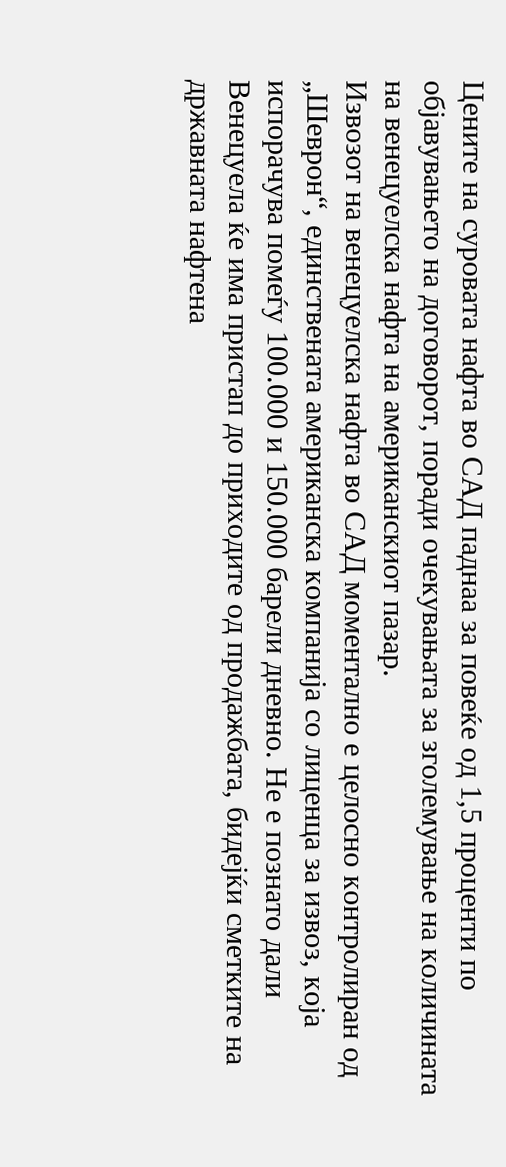Цените на суровата нафта во САД паднаа за повеќе од 1,5 проценти по објавувањето на договорот, поради очекувањата за зголемување на количината на венецуелска нафта на американскиот пазар.
Извозот на венецуелска нафта во САД моментално е целосно контролиран од „Шеврон“, единствената американска компанија со лиценца за извоз, која испорачува помеѓу 100.000 и 150.000 барели дневно. Не е познато дали Венецуела ќе има пристап до приходите од продажбата, бидејќи сметките на државната нафтена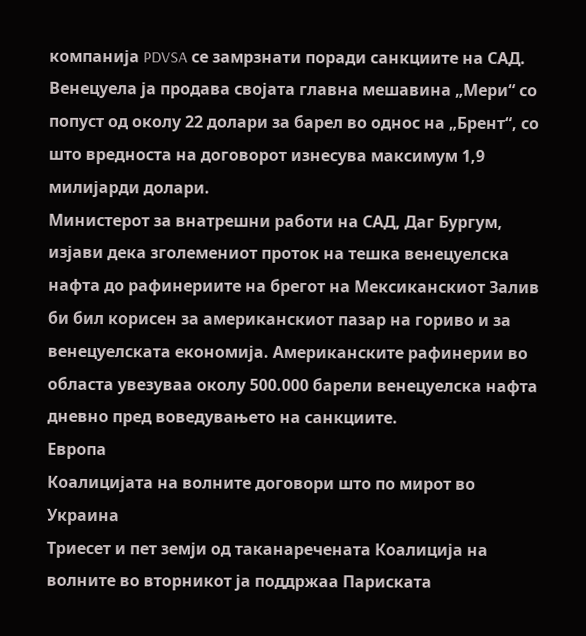компанија PDVSA се замрзнати поради санкциите на САД.
Венецуела ја продава својата главна мешавина „Мери“ со попуст од околу 22 долари за барел во однос на „Брент“, со што вредноста на договорот изнесува максимум 1,9 милијарди долари.
Министерот за внатрешни работи на САД, Даг Бургум, изјави дека зголемениот проток на тешка венецуелска нафта до рафинериите на брегот на Мексиканскиот Залив би бил корисен за американскиот пазар на гориво и за венецуелската економија. Американските рафинерии во областа увезуваа околу 500.000 барели венецуелска нафта дневно пред воведувањето на санкциите.
Европа
Коалицијата на волните договори што по мирот во Украина
Триесет и пет земји од таканаречената Коалиција на волните во вторникот ја поддржаа Париската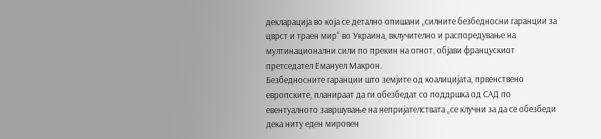декларација во која се детално опишани „силните безбедносни гаранции за цврст и траен мир“ во Украина, вклучително и распоредување на мултинационални сили по прекин на огнот, објави францускиот претседател Емануел Макрон.
Безбедносните гаранции што земјите од коалицијата, првенствено европските, планираат да ги обезбедат со поддршка од САД по евентуалното завршување на непријателствата „се клучни за да се обезбеди дека ниту еден мировен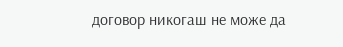договор никогаш не може да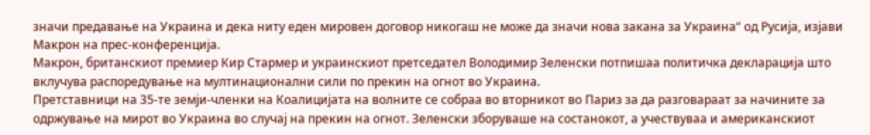значи предавање на Украина и дека ниту еден мировен договор никогаш не може да значи нова закана за Украина“ од Русија, изјави Макрон на прес-конференција.
Макрон, британскиот премиер Кир Стармер и украинскиот претседател Володимир Зеленски потпишаа политичка декларација што вклучува распоредување на мултинационални сили по прекин на огнот во Украина.
Претставници на 35-те земји-членки на Коалицијата на волните се собраа во вторникот во Париз за да разговараат за начините за одржување на мирот во Украина во случај на прекин на огнот. Зеленски зборуваше на состанокот, а учествуваа и американскиот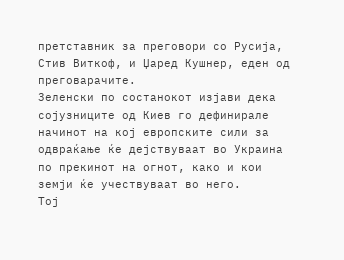претставник за преговори со Русија, Стив Виткоф, и Џаред Кушнер, еден од преговарачите.
Зеленски по состанокот изјави дека сојузниците од Киев го дефинирале начинот на кој европските сили за одвраќање ќе дејствуваат во Украина по прекинот на огнот, како и кои земји ќе учествуваат во него.
Тој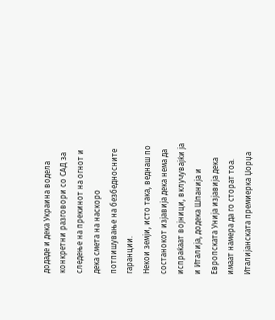додаде и дека Украина водела конкретни разговори со САД за следење на прекинот на огнот и дека смета на наскоро потпишување на безбедносните гаранции.
Некои земји, исто така, веднаш по состанокот изјавија дека нема да испраќаат војници, вклучувајќи ја и Италија, додека Шпанија и Европската Унија изјавија дека имаат намера да го сторат тоа.
Италијанската премиерка Џорџа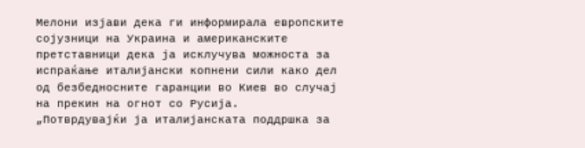Мелони изјави дека ги информирала европските сојузници на Украина и американските претставници дека ја исклучува можноста за испраќање италијански копнени сили како дел од безбедносните гаранции во Киев во случај на прекин на огнот со Русија.
„Потврдувајќи ја италијанската поддршка за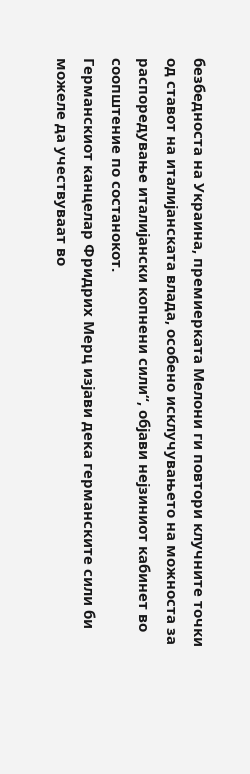безбедноста на Украина, премиерката Мелони ги повтори клучните точки од ставот на италијанската влада, особено исклучувањето на можноста за распоредување италијански копнени сили“, објави нејзиниот кабинет во соопштение по состанокот.
Германскиот канцелар Фридрих Мерц изјави дека германските сили би можеле да учествуваат во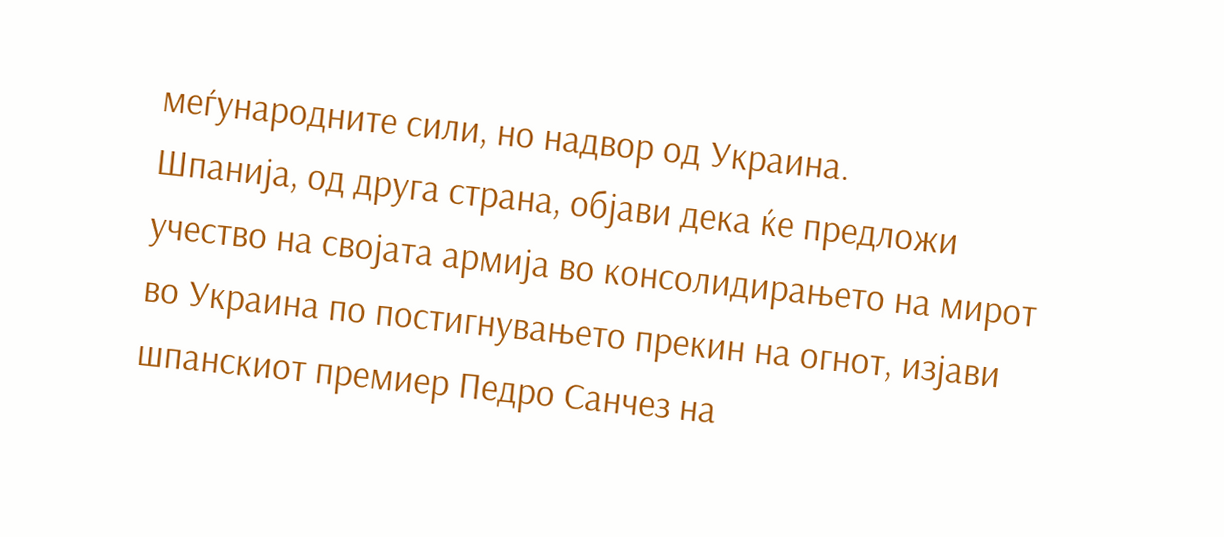меѓународните сили, но надвор од Украина.
Шпанија, од друга страна, објави дека ќе предложи учество на својата армија во консолидирањето на мирот во Украина по постигнувањето прекин на огнот, изјави шпанскиот премиер Педро Санчез на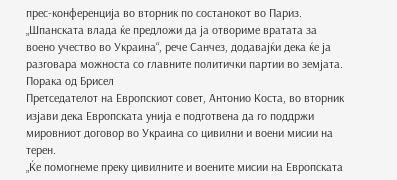прес-конференција во вторник по состанокот во Париз.
„Шпанската влада ќе предложи да ја отвориме вратата за воено учество во Украина“, рече Санчез, додавајќи дека ќе ја разговара можноста со главните политички партии во земјата.
Порака од Брисел
Претседателот на Европскиот совет, Антонио Коста, во вторник изјави дека Европската унија е подготвена да го поддржи мировниот договор во Украина со цивилни и воени мисии на терен.
„Ќе помогнеме преку цивилните и воените мисии на Европската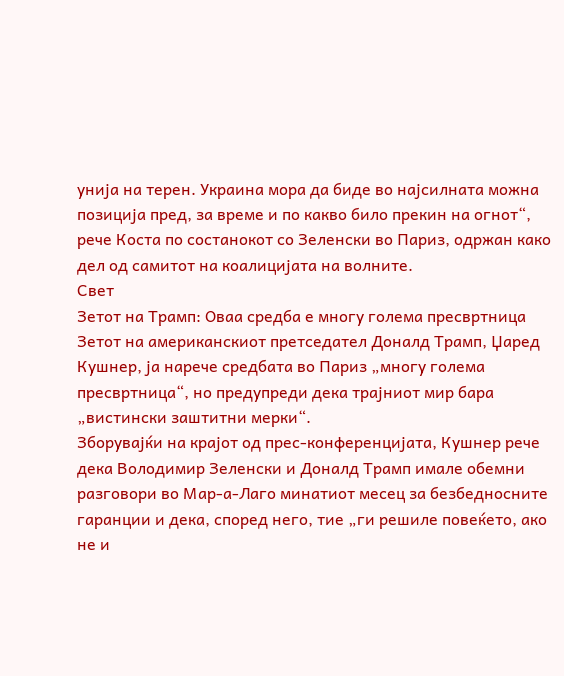унија на терен. Украина мора да биде во најсилната можна позиција пред, за време и по какво било прекин на огнот“, рече Коста по состанокот со Зеленски во Париз, одржан како дел од самитот на коалицијата на волните.
Свет
Зетот на Трамп: Оваа средба е многу голема пресвртница
Зетот на американскиот претседател Доналд Трамп, Џаред Кушнер, ја нарече средбата во Париз „многу голема пресвртница“, но предупреди дека трајниот мир бара „вистински заштитни мерки“.
Зборувајќи на крајот од прес-конференцијата, Кушнер рече дека Володимир Зеленски и Доналд Трамп имале обемни разговори во Мар-а-Лаго минатиот месец за безбедносните гаранции и дека, според него, тие „ги решиле повеќето, ако не и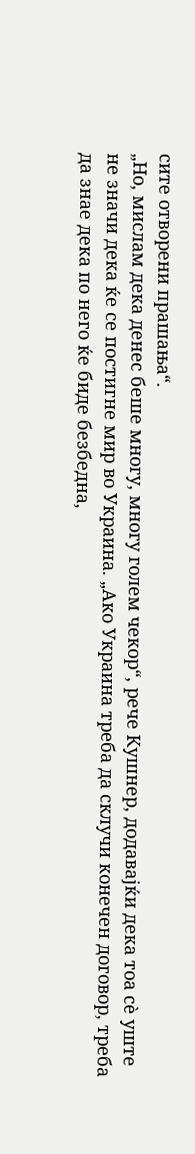сите отворени прашања“.
„Но, мислам дека денес беше многу, многу голем чекор“, рече Кушнер, додавајќи дека тоа сè уште не значи дека ќе се постигне мир во Украина. „Ако Украина треба да склучи конечен договор, треба да знае дека по него ќе биде безбедна,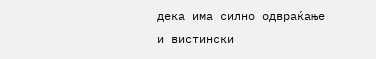дека има силно одвраќање и вистински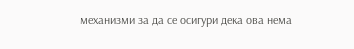механизми за да се осигури дека ова нема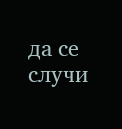да се случи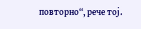повторно“, рече тој.